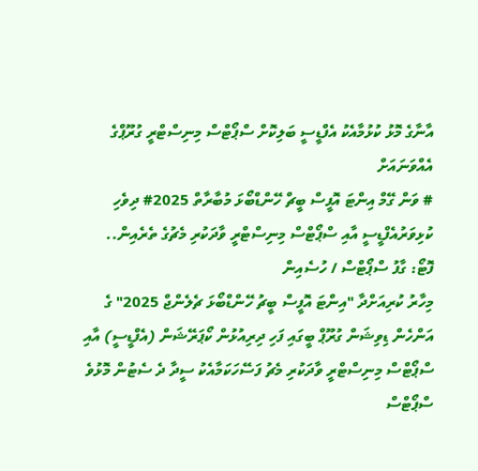އާނާގެ މޮޅު ކުޅުމާއެކު އެފްޑީސީ ބަލިކޮށް ސްޕޯޓްސް މިނިސްޓްރީ ގުރޫޕްގެ އެއްވަނައަށް
# ވަން ގޭމް އިންޓަ އޮފީސް ބީޗް ހޭންޑްބޯޅަ މުބާރާތް 2025# ދިވެހި ކުޅިވަރުއެފްޑީސީ އާއި ސްޕޯޓްސް މިނިސްޓްރީ ވާދަކުރި މެޗުގެ ތެރެއިން.. ފޮޓޯ: ގާފު ސްޕޯޓްސް / ހުސެއިން
މިހާރު ކުރިއަށްދާ "އިންޓަ އޮފީސް ބީޗު ހޭންޑްބޯޅަ ޗެލެންޖް 2025" ގެ އަންހެން ޑިވިޝަން ގުރޫޕް ބީގައި ފަހި ދިރިއުޅުން ކޯޕަރޭޝަން (އެފްޑީސީ) އާއި ސްޕޯޓްސް މިނިސްޓްރީ ވާދަކުރި މެޗު ފަސޭހަކަމާއެކު ސީދާ ދެ ސެޓުން މޮޅުވެ ސްޕޯޓްސް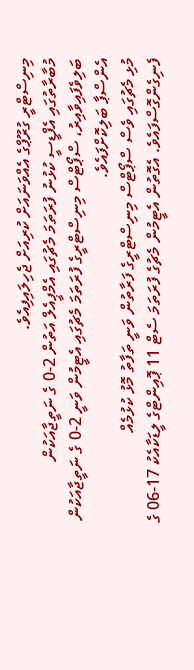މިނިސްޓްރީ ގުރޫޕްގެ އެއްވަނައަށް ކުރިއަށް ޖެހިލައިފިއެވެ.
މުބާރާތުގައި އެފްޑީސީ ކުޅުނު ފުރަތަމަ މެޗުގައި އެމްޕީއެލް އަތުން 2-0 ގެ ނަތީޖާއަކުން ބަލިވެފައިވާއިރު، ސްޕޯޓްސް މިނިސްޓްރީގެ ފުރަތަމަ މެޗުގައި އެޓީމުން ވަނީ 2-0 ގެ ނަތީޖާއަކުން އެންސްޕާ ބަލިކޮށްފައެވެ.
މުޅި މެޗުގައި ވެސް ސްޕޯޓްސް މިނިސްޓްރީގެ ފަރާތުން ވަނީ ތަފާތު މޮޅު ކުޅުމެއް ފެނިގެންގޮސްފައެވެ. އެގޮތުން އެޓީމުން މެޗުގެ ފުރަތަމަ ސެޓް 11 ޕޮއިންޓްގެ ލީޑަކާއެކު 17-06 ގެ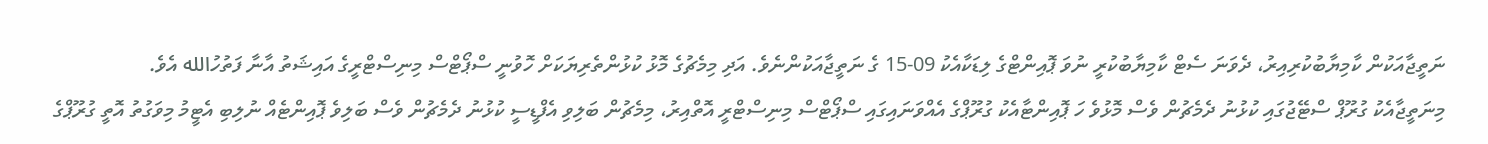ނަތީޖާއަކުން ކާމިޔާބުކުރިއިރު، ދެވަނަ ސެޓް ކާމިޔާބުކުރީ ނުވަ ޕޮއިންޓްގެ ލިޑަކާއެކު 09-15 ގެ ނަތީޖާއަކުންނެވެ. އަދި މިމެޗުގެ މޮޅު ކުޅުންތެރިޔަކަށް ހޮވުނީ ސްޕޯޓްސް މިނިސްޓްރީގެ އައިޝަތު އާނާ ފަތުހުالله އެވެ.
މިނަތީޖާއެކު ގުރޫޕް ސްޓޭޖުގައި ކުޅުނު ދެމެޗުން ވެސް މޮޅުވެ ހަ ޕޮއިންޓާއެކު ގުރޫޕްގެ އެއްވަނައިގައި ސްޕޯޓްސް މިނިސްޓްރީ އޮތްއިރު، މިމެޗުން ބަލިވި އެފްޑީސީ ކުޅުނު ދެމެޗުން ވެސް ބަލިވެ ޕޮއިންޓެއް ނުލިބި އެޓީމު މިވަގުތު އޮތީ ގުރޫޕްގެ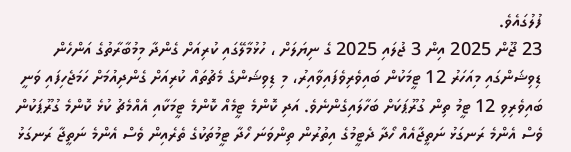ފުލުގައެވެ.
23 ޖޫން 2025 އިން 3 ޖުލައި 2025 ގެ ނިޔަލަށް ، ހުޅުމާލޭގައި ކުރިއަށް ގެންދާ މިމުބާރާތުގެ އަންހެން ޑިވިޝަންގައި މިއަހަރު 12 ޓީމަކުން ބައިވެރިވެފައިވާއިރު، މި ޑިވިޝަންގެ މެޗުތައް ކުރިއަށް ގެންދިއުމަށް ހަމަޖެހިފައި ވަނީ ބައިވެރިވި 12 ޓީމު ތިން ގުރޫޕަކަށް ބަހާލައިގެންނެވެ. އަދި ކޮންމެ ޓީމެއް ކޮންމެ ޓީމަކާއި އެއްމެޗު ކުޅެ ކޮންމެ ގުރޫޕަކުން ވެސް އެންމެ ރަނގަޅު ނަތީޖާއެއް ހޯދާ ދެޓީމުގެ އިތުރުން ތިންވަނަ ހޯދާ ޓީމުތަކުގެ ތެރެއިން ވެސް އެންމެ ނަތީޖާ ރަނގަޅު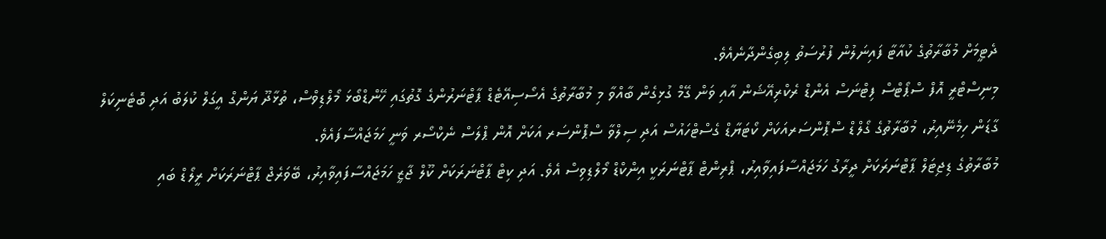ދެޓީމަށް މުބާރާތުގެ ކުއާޓާ ފައިނަލުން ފުރުސަތު ލިބިގެންދާނެއެވެ.
މިނިސްޓްރީ އޮފް ސްޕޯޓްސް ފިޓްނަސް އެންޑް ރެކްރިއޭޝަން އާއި ވަން ގޭމް ގުޅިގެން ބާއްވާ މި މުބާރާތުގެ އެސޯސިއޭޓެޑް ޕާޓްނަރުންގެ ގޮތުގައި ހޭންޑްބޯޅަ މޯލްޑިވްސް، ތުޅާދޫ ޔަންގް އީގަލް ކުލަބު އަދި ބޮޓެނިކަލް ގާޑަން ހިމެނޭއިރު، މުބާރާތުގެ ގޯލްޑް ސްޕޮންސަރއަކަށް ކޯޓަޔާޑް ގެސްޓްހައުސް އަދި ސިލްވާ ސްޕޮންސަރ އަކަށް އޮން ޕްލަސް ނެކްސޯރ ވަނީ ހަމަޖައްސާފައެވެ.
މުބާރާތުގެ ޑިޖިޓަލް ޕާޓްނަރަކަށް ދީރާގު ހަމަޖައްސާފައިވާއިރު، ޕްރިންޓް ޕާޓްނަރަކީ އިންކްޑް މޯލްޑިވިސް އެވެ. އަދި ކިޓް ޕާޓްނަރަކަށް ކޫލް ޖާޒީ ހަމަޖައްސާފައިވާއިރު، ބޭވަރެޖް ޕާޓްނަރަކަށް ރީލޯޑް ބައި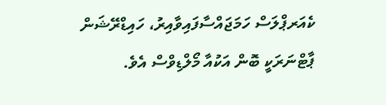ކެއަރޕްލަސް ހަމަޖައްސާފައިވާއިރު، ހައިޑްރޭޝަން ޕާޓްނަރަކީ ބޮން އަކުއާ މޯލްޑިވްސް އެވެ.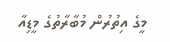މީގެ އިތުރުން މުބާރާތުގެ މީޑިއާ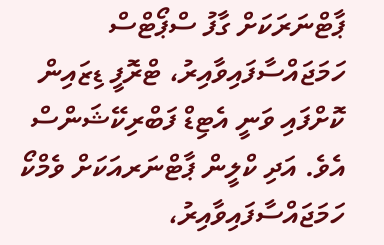ޕާޓްނަރަކަށް ގާފު ސްޕޯޓްސް ހަމަޖައްސާފައިވާއިރު، ޓްރޮފީ ޑިޒައިން ކޮށްފައި ވަނީ އެޓިޑް ފަބްރިކޭޝަންސް އެވެ. އަދި ކްލީން ޕާޓްނަރއަކަށް ވެމްކޯ ހަމަޖައްސާފައިވާއިރު،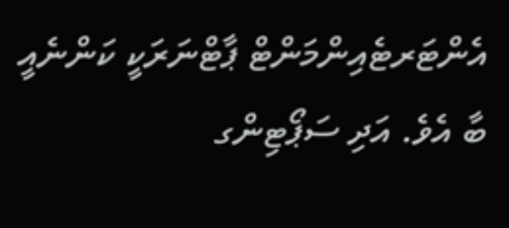އެންޓަރޓެއިންމަންޓް ޕާޓްނަރަކީ ކަންނެއީ ބާ އެވެ. އަދި ސަޕޯޓިންގ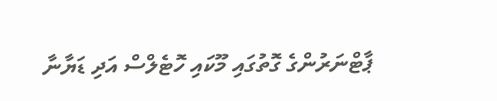ޕާޓްނަރުންގެ ގޮތުގައި މޫކައި ހޮޓެލްސް އަދި ޑަޔާނާ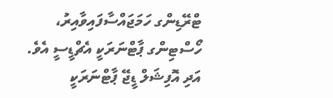ޓްރޭޑިންގ ހަމަޖައްސާފައިވާއިރު، ހޯސްޓިންގ ޕާޓްނަރަކީ އެޗްޑީސީ އެވެ. އަދި އޮފިޝަލް ޑީޖޭ ޕާޓްނަރަކީ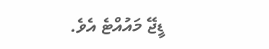ޑީޖޭ މައުއްޓެ އެވެ.